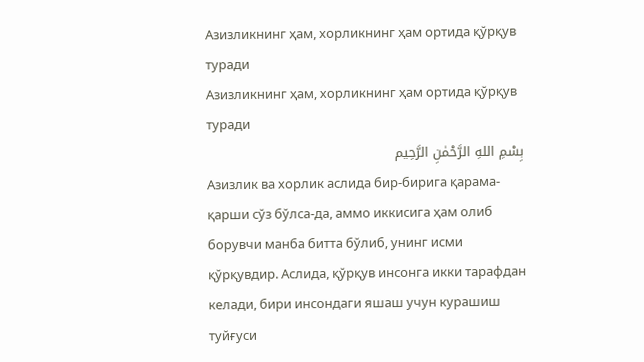Азизликнинг ҳам, хорликнинг ҳам ортида қўрқув туради
Азизликнинг ҳам, хорликнинг ҳам ортида қўрқув туради
بِسْمِ اللهِ الرَّحْمٰنِ الرَّحِيم
Азизлик ва хорлик аслида бир-бирига қарама-қарши сўз бўлса-да, аммо иккисига ҳам олиб борувчи манба битта бўлиб, унинг исми қўрқувдир. Аслида, қўрқув инсонга икки тарафдан келади, бири инсондаги яшаш учун курашиш туйғуси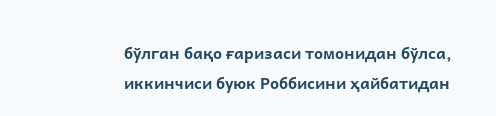бўлган бақо ғаризаси томонидан бўлса, иккинчиси буюк Роббисини ҳайбатидан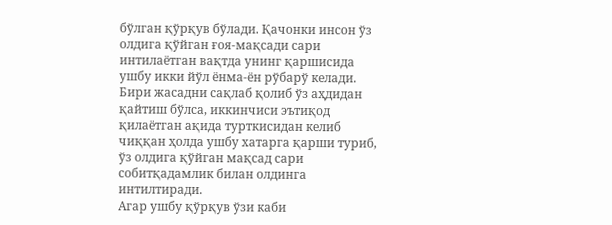бўлган қўрқув бўлади. Қачонки инсон ўз олдига қўйган ғоя-мақсади сари интилаётган вақтда унинг қаршисида ушбу икки йўл ёнма-ён рўбарў келади. Бири жасадни сақлаб қолиб ўз аҳдидан қайтиш бўлса, иккинчиси эътиқод қилаётган ақида турткисидан келиб чиққан ҳолда ушбу хатарга қарши туриб, ўз олдига қўйган мақсад сари собитқадамлик билан олдинга интилтиради.
Агар ушбу қўрқув ўзи каби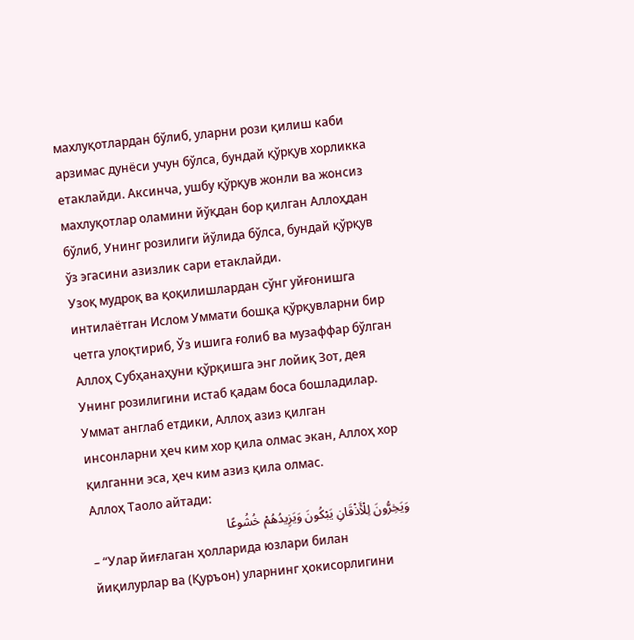махлуқотлардан бўлиб, уларни рози қилиш каби арзимас дунёси учун бўлса, бундай қўрқув хорликка етаклайди. Аксинча, ушбу қўрқув жонли ва жонсиз махлуқотлар оламини йўқдан бор қилган Аллоҳдан бўлиб, Унинг розилиги йўлида бўлса, бундай қўрқув ўз эгасини азизлик сари етаклайди.
Узоқ мудроқ ва қоқилишлардан сўнг уйғонишга интилаётган Ислом Уммати бошқа қўрқувларни бир четга улоқтириб, Ўз ишига ғолиб ва музаффар бўлган Аллоҳ Субҳанаҳуни қўрқишга энг лойиқ Зот, дея Унинг розилигини истаб қадам боса бошладилар. Уммат англаб етдики, Аллоҳ азиз қилган инсонларни ҳеч ким хор қила олмас экан, Аллоҳ хор қилганни эса, ҳеч ким азиз қила олмас.
Аллоҳ Таоло айтади:
وَيَخِرُّونَ لِلْأَذْقَانِ يَبْكُونَ وَيَزِيدُهُمْ خُشُوعًا
– “Улар йиғлаган ҳолларида юзлари билан йиқилурлар ва (Қуръон) уларнинг ҳокисорлигини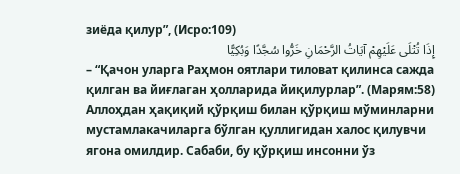зиёда қилур”, (Исро:109)
إِذَا تُتْلَى عَلَيْهِمْ آيَاتُ الرَّحْمَانِ خَرُّوا سُجَّدًا وَبُكِيًّا
– “Қачон уларга Раҳмон оятлари тиловат қилинса сажда қилган ва йиғлаган ҳолларида йиқилурлар”. (Марям:58)
Аллоҳдан ҳақиқий қўрқиш билан қўрқиш мўминларни мустамлакачиларга бўлган қуллигидан халос қилувчи ягона омилдир. Сабаби, бу қўрқиш инсонни ўз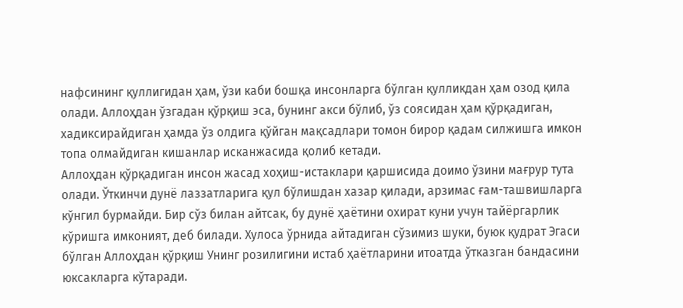нафсининг қуллигидан ҳам, ўзи каби бошқа инсонларга бўлган қулликдан ҳам озод қила олади. Аллоҳдан ўзгадан қўрқиш эса, бунинг акси бўлиб, ўз соясидан ҳам қўрқадиган, хадиксирайдиган ҳамда ўз олдига қўйган мақсадлари томон бирор қадам силжишга имкон топа олмайдиган кишанлар исканжасида қолиб кетади.
Аллоҳдан қўрқадиган инсон жасад хоҳиш-истаклари қаршисида доимо ўзини мағрур тута олади. Ўткинчи дунё лаззатларига қул бўлишдан хазар қилади, арзимас ғам-ташвишларга кўнгил бурмайди. Бир сўз билан айтсак, бу дунё ҳаётини охират куни учун тайёргарлик кўришга имконият, деб билади. Хулоса ўрнида айтадиган сўзимиз шуки, буюк қудрат Эгаси бўлган Аллоҳдан қўрқиш Унинг розилигини истаб ҳаётларини итоатда ўтказган бандасини юксакларга кўтаради.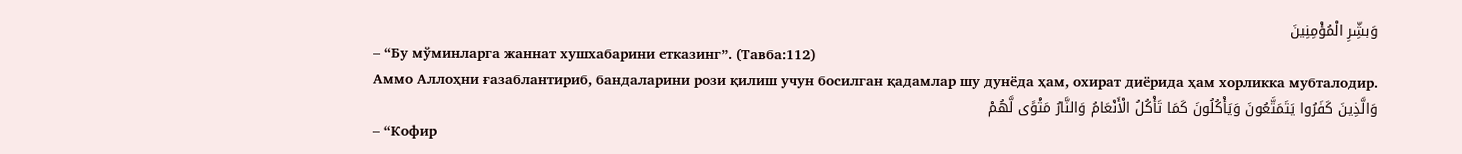وَبشِّرِ الْمُؤْمِنِينَ
– “Бу мўминларга жаннат хушхабарини етказинг”. (Тавба:112)
Аммо Аллоҳни ғазаблантириб, бандаларини рози қилиш учун босилган қадамлар шу дунёда ҳам, охират диёрида ҳам хорликка мубталодир.
وَالَّذِينَ كَفَرُوا يَتَمَتَّعُونَ وَيَأْكُلُونَ كَمَا تَأْكُلُ الْأَنْعَامُ وَالنَّارُ مَثْوًى لَّهُمْ
– “Кофир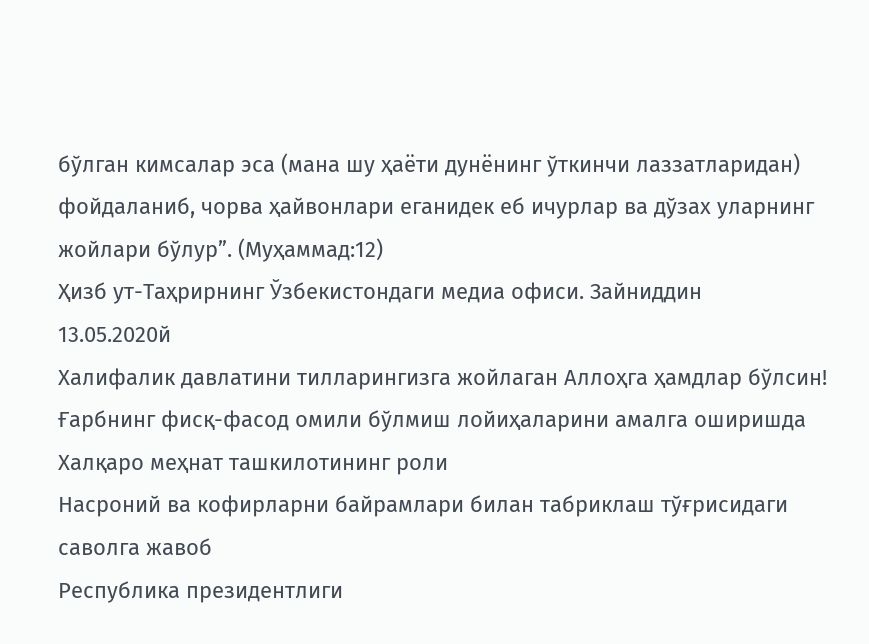бўлган кимсалар эса (мана шу ҳаёти дунёнинг ўткинчи лаззатларидан) фойдаланиб, чорва ҳайвонлари еганидек еб ичурлар ва дўзах уларнинг жойлари бўлур”. (Муҳаммад:12)
Ҳизб ут-Таҳрирнинг Ўзбекистондаги медиа офиси. Зайниддин
13.05.2020й
Халифалик давлатини тилларингизга жойлаган Аллоҳга ҳамдлар бўлсин!
Ғарбнинг фисқ-фасод омили бўлмиш лойиҳаларини амалга оширишда Халқаро меҳнат ташкилотининг роли
Насроний ва кофирларни байрамлари билан табриклаш тўғрисидаги саволга жавоб
Республика президентлиги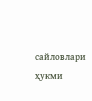сайловлари ҳукми